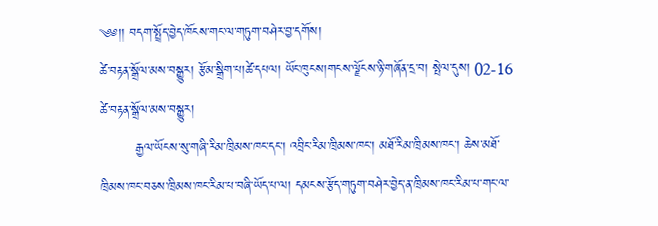༄༅།། བདག་སྤྲོད་བྱེད་ཁོངས་གང་ལ་གཏུག་བཤེར་བྱ་དགོས།
ཚེ་བརྟན་སྒྲོལ་མས་བསྒྱུར། རྩོམ་སྒྲིག་པ།ཚེ་དཔལ། ཡོང་ཁུངས།གངས་ལྗོངས་ཉི་གཞོན་དྲ་བ། སྤེལ་དུས། 02-16
ཚེ་བརྟན་སྒྲོལ་མས་བསྒྱུར།
        རྒྱལ་ཡོངས་སུ་གཞི་རིམ་ཁྲིམས་ཁང་དང་། འབྲིང་རིམ་ཁྲིམས་ཁང་། མཐོ་རིམ་ཁྲིམས་ཁང་། ཆེས་མཐོ་ཁྲིམས་ཁང་བཅས་ཁྲིམས་ཁང་རིམ་པ་བཞི་ཡོད་པ་ལ། དམངས་རྩོད་གཏུག་བཤེར་བྱེད་ན་ཁྲིམས་ཁང་རིམ་པ་གང་ལ་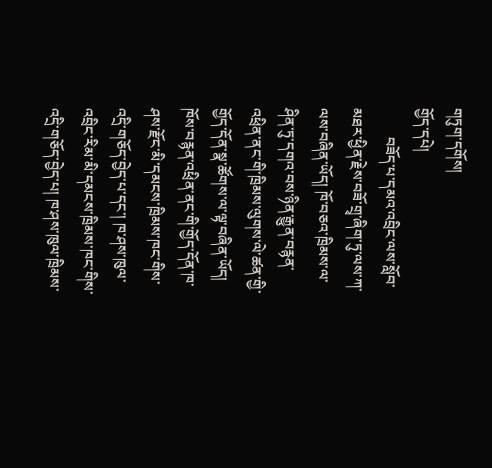གཏུག་དགོས།
གྱོད་དཔེ།
        བཟོད་པ་དམའ་འབྲིང་ལས་སློབ་མཐར་ཕྱིན་རྗེས་བཟོ་གྲྭ་ཞིག་ཏུ་ལས་ཀ་ལས་བཞིན་ཡོད། ཁོ་བཅའ་ཁྲིམས་ལ་ཤིན་ཏུ་དགའ་བས་ཉིན་རྒྱུན་བརྙན་འཕྲིན་ནང་གི་ཁྲིམས་ལུགས་ལེ་ཚན་གྱི་གྱོད་དོན་སྣ་ཚོགས་ལ་ལྟ་བཞིན་ཡོད། ཁོས་བརྙན་འཕྲིན་ནང་གི་གྱོད་དོན་ཁ་ཤས་རྫོང་མི་དམངས་ཁྲིམས་ཁང་གིས་འདྲི་གཅོད་བྱེད་པ་དང་། ཁ་ཤས་ཁུལ་འབྲིང་རིམ་མི་དམངས་ཁྲིམས་ཁང་གིས་འདྲི་གཅོད་བྱེད་པ། ཁ་ཤས་ཁུལ་ཁྲིམས་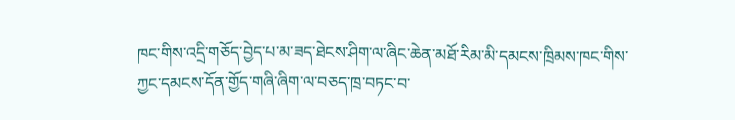ཁང་གིས་འདྲི་གཅོད་བྱེད་པ་མ་ཟད་ཐེངས་ཤིག་ལ་ཞིང་ཆེན་མཐོ་རིམ་མི་དམངས་ཁྲིམས་ཁང་གིས་ཀྱང་དམངས་དོན་གྱོད་གཞི་ཞིག་ལ་བཅད་ཁྲ་བཏང་བ་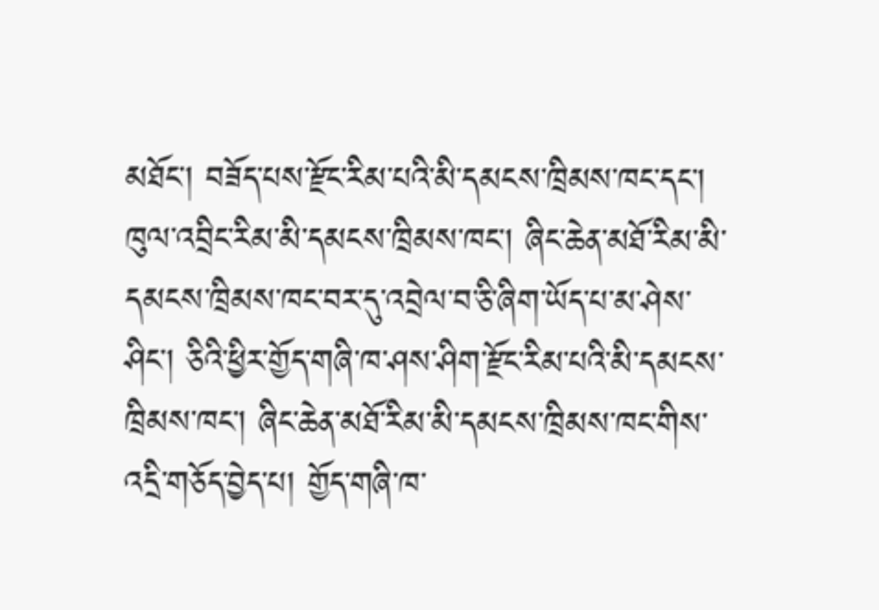མཐོང་། བཟོད་པས་རྫོང་རིམ་པའི་མི་དམངས་ཁྲིམས་ཁང་དང་། ཁུལ་འབྲིང་རིམ་མི་དམངས་ཁྲིམས་ཁང་། ཞིང་ཆེན་མཐོ་རིམ་མི་དམངས་ཁྲིམས་ཁང་བར་དུ་འབྲེལ་བ་ཅི་ཞིག་ཡོད་པ་མ་ཤེས་ཤིང་། ཅིའི་ཕྱིར་གྱོད་གཞི་ཁ་ཤས་ཤིག་རྫོང་རིམ་པའི་མི་དམངས་ཁྲིམས་ཁང་། ཞིང་ཆེན་མཐོ་རིམ་མི་དམངས་ཁྲིམས་ཁང་གིས་འདྲི་གཅོད་བྱེད་པ། གྱོད་གཞི་ཁ་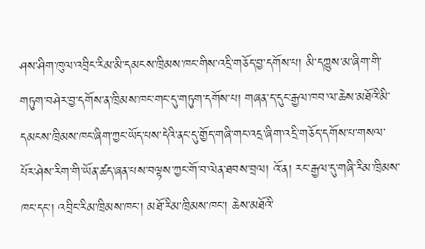ཤས་ཤིག་ཁུལ་འབྲིང་རིམ་མི་དམངས་ཁྲིམས་ཁང་གིས་འདྲི་གཅོད་བྱ་དགོས་པ། མི་དཀྱུས་མ་ཞིག་གི་གཏུག་བཤེར་བྱ་དགོས་ན་ཁྲིམས་ཁང་གང་དུ་གཏུག་དགོས་པ། གཞན་ད་དུང་རྒྱལ་ཁབ་ལ་ཆེས་མཐོའི་མི་དམངས་ཁྲིམས་ཁང་ཞིག་ཀྱང་ཡོད་པས་དེའི་ནང་དུ་གྱོད་གཞི་གང་འདྲ་ཞིག་འདྲི་གཅོད་དགོས་པ་གསལ་པོར་ཤེས་རིག་གི་ཡོན་ཚད་ཞན་པས་བལྟས་ཀྱང་གོ་བ་ལེན་ཐབས་བྲལ། འོ་ན། རང་རྒྱལ་དུ་གཞི་རིམ་ཁྲིམས་ཁང་དང་། འབྲིང་རིམ་ཁྲིམས་ཁང་། མཐོ་རིམ་ཁྲིམས་ཁང་། ཆེས་མཐོའི་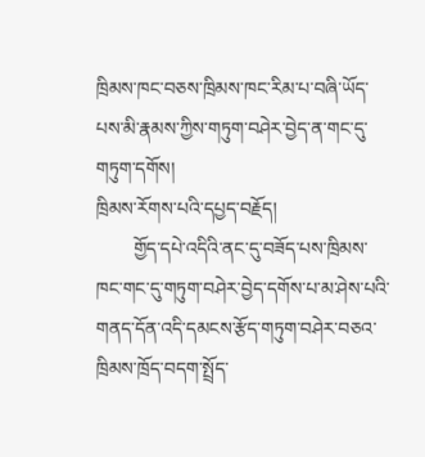ཁྲིམས་ཁང་བཅས་ཁྲིམས་ཁང་རིམ་པ་བཞི་ཡོད་པས་མི་རྣམས་ཀྱིས་གཏུག་བཤེར་བྱེད་ན་གང་དུ་གཏུག་དགོས།
ཁྲིམས་རོགས་པའི་དཔྱད་བརྗོད།
        གྱོད་དཔེ་འདིའི་ནང་དུ་བཟོད་པས་ཁྲིམས་ཁང་གང་དུ་གཏུག་བཤེར་བྱེད་དགོས་པ་མ་ཤེས་པའི་གནད་དོན་འདི་དམངས་རྩོད་གཏུག་བཤེར་བཅའ་ཁྲིམས་ཁྲོད་བདག་སྤྲོད་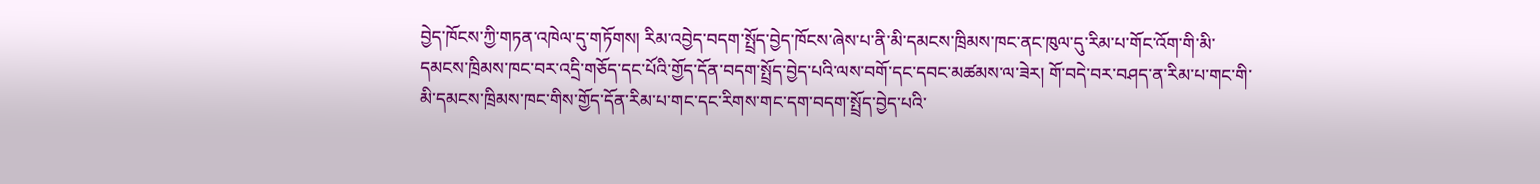བྱེད་ཁོངས་ཀྱི་གཏན་འཁེལ་དུ་གཏོགས། རིམ་འབྱེད་བདག་སྤྲོད་བྱེད་ཁོངས་ཞེས་པ་ནི་མི་དམངས་ཁྲིམས་ཁང་ནང་ཁུལ་དུ་རིམ་པ་གོང་འོག་གི་མི་དམངས་ཁྲིམས་ཁང་བར་འདྲི་གཅོད་དང་པོའི་གྱོད་དོན་བདག་སྤྲོད་བྱེད་པའི་ལས་བགོ་དང་དབང་མཚམས་ལ་ཟེར། གོ་བདེ་བར་བཤད་ན་རིམ་པ་གང་གི་མི་དམངས་ཁྲིམས་ཁང་གིས་གྱོད་དོན་རིམ་པ་གང་དང་རིགས་གང་དག་བདག་སྤྲོད་བྱེད་པའི་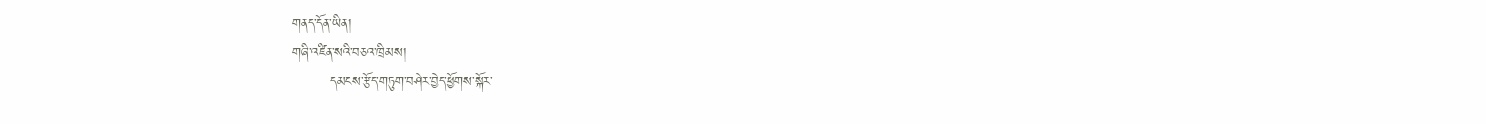གནད་དོན་ཡིན།
གཞི་འཛིན་སའི་བཅའ་ཁྲིམས།
        དམངས་རྩོད་གཏུག་བཤེར་བྱེད་ཕྱོགས་སྐོར་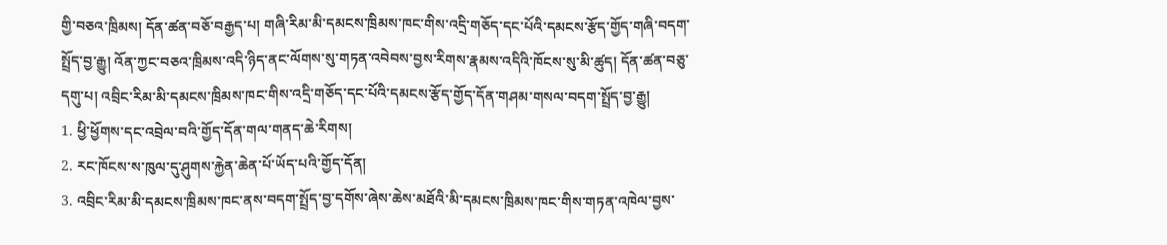གྱི་བཅའ་ཁྲིམས། དོན་ཚན་བཅོ་བརྒྱད་པ། གཞི་རིམ་མི་དམངས་ཁྲིམས་ཁང་གིས་འདྲི་གཅོད་དང་པོའི་དམངས་རྩོད་གྱོད་གཞི་བདག་སྤྲོད་བྱ་རྒྱུ། འོན་ཀྱང་བཅའ་ཁྲིམས་འདི་ཉིད་ནང་ལོགས་སུ་གཏན་འབེབས་བྱས་རིགས་རྣམས་འདིའི་ཁོངས་སུ་མི་ཚུད། དོན་ཚན་བཅུ་དགུ་པ། འབྲིང་རིམ་མི་དམངས་ཁྲིམས་ཁང་གིས་འདྲི་གཅོད་དང་པོའི་དམངས་རྩོད་གྱོད་དོན་གཤམ་གསལ་བདག་སྤྲོད་བྱ་རྒྱུ།
1. ཕྱི་ཕྱོགས་དང་འབྲེལ་བའི་གྱོད་དོན་གལ་གནད་ཆེ་རིགས།
2. རང་ཁོངས་ས་ཁུལ་དུ་ཤུགས་རྐྱེན་ཆེན་པོ་ཡོད་པའི་གྱོད་དོན།
3. འབྲིང་རིམ་མི་དམངས་ཁྲིམས་ཁང་ནས་བདག་སྤྲོད་བྱ་དགོས་ཞེས་ཆེས་མཐོའི་མི་དམངས་ཁྲིམས་ཁང་གིས་གཏན་འཁེལ་བྱས་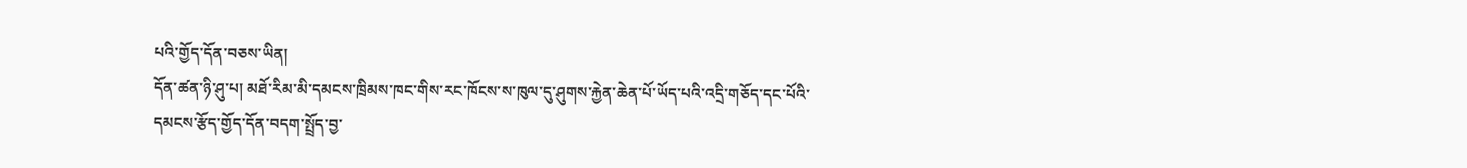པའི་གྱོད་དོན་བཅས་ཡིན།
དོན་ཚན་ཉི་ཤུ་པ། མཐོ་རིམ་མི་དམངས་ཁྲིམས་ཁང་གིས་རང་ཁོངས་ས་ཁུལ་དུ་ཤུགས་རྐྱེན་ཆེན་པོ་ཡོད་པའི་འདྲི་གཅོད་དང་པོའི་དམངས་རྩོད་གྱོད་དོན་བདག་སྤྲོད་བྱ་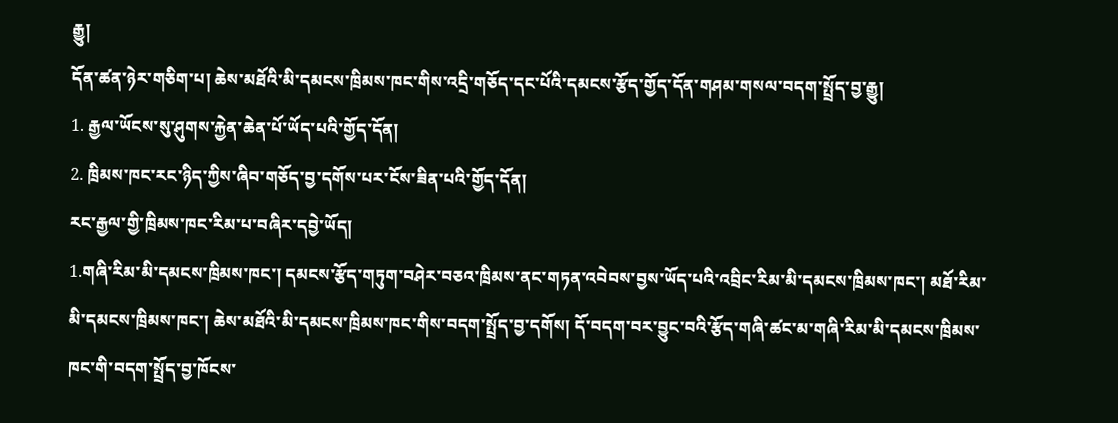རྒྱུ།
དོན་ཚན་ཉེར་གཅིག་པ། ཆེས་མཐོའི་མི་དམངས་ཁྲིམས་ཁང་གིས་འདྲི་གཅོད་དང་པོའི་དམངས་རྩོད་གྱོད་དོན་གཤམ་གསལ་བདག་སྤྲོད་བྱ་རྒྱུ།
1. རྒྱལ་ཡོངས་སུ་ཤུགས་རྐྱེན་ཆེན་པོ་ཡོད་པའི་གྱོད་དོན།
2. ཁྲིམས་ཁང་རང་ཉིད་ཀྱིས་ཞིབ་གཅོད་བྱ་དགོས་པར་ངོས་ཟིན་པའི་གྱོད་དོན།
རང་རྒྱལ་གྱི་ཁྲིམས་ཁང་རིམ་པ་བཞིར་དབྱེ་ཡོད།
1.གཞི་རིམ་མི་དམངས་ཁྲིམས་ཁང་། དམངས་རྩོད་གཏུག་བཤེར་བཅའ་ཁྲིམས་ནང་གཏན་འབེབས་བྱས་ཡོད་པའི་འབྲིང་རིམ་མི་དམངས་ཁྲིམས་ཁང་། མཐོ་རིམ་མི་དམངས་ཁྲིམས་ཁང་། ཆེས་མཐོའི་མི་དམངས་ཁྲིམས་ཁང་གིས་བདག་སྤྲོད་བྱ་དགོས། དོ་བདག་བར་བྱུང་བའི་རྩོད་གཞི་ཚང་མ་གཞི་རིམ་མི་དམངས་ཁྲིམས་ཁང་གི་བདག་སྤྲོད་བྱ་ཁོངས་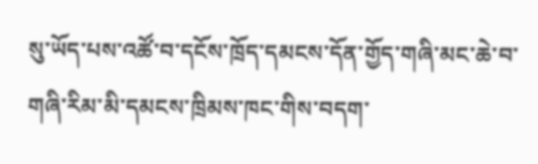སུ་ཡོད་པས་འཚོ་བ་དངོས་ཁྲོད་དམངས་དོན་གྱོད་གཞི་མང་ཆེ་བ་གཞི་རིམ་མི་དམངས་ཁྲིམས་ཁང་གིས་བདག་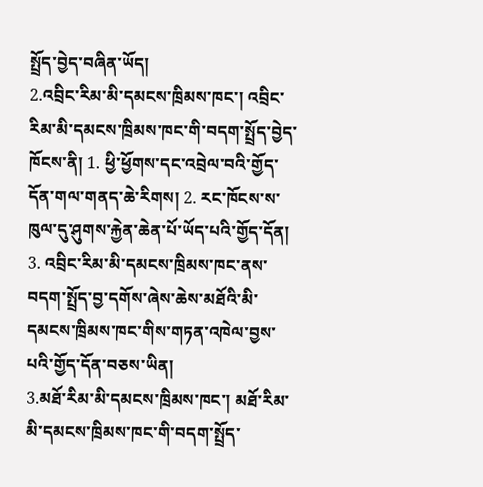སྤྲོད་བྱེད་བཞིན་ཡོད།
2.འབྲིང་རིམ་མི་དམངས་ཁྲིམས་ཁང་། འབྲིང་རིམ་མི་དམངས་ཁྲིམས་ཁང་གི་བདག་སྤྲོད་བྱེད་ཁོངས་ནི། 1. ཕྱི་ཕྱོགས་དང་འབྲེལ་བའི་གྱོད་དོན་གལ་གནད་ཆེ་རིགས། 2. རང་ཁོངས་ས་ཁུལ་དུ་ཤུགས་རྐྱེན་ཆེན་པོ་ཡོད་པའི་གྱོད་དོན། 3. འབྲིང་རིམ་མི་དམངས་ཁྲིམས་ཁང་ནས་བདག་སྤྲོད་བྱ་དགོས་ཞེས་ཆེས་མཐོའི་མི་དམངས་ཁྲིམས་ཁང་གིས་གཏན་འཁེལ་བྱས་པའི་གྱོད་དོན་བཅས་ཡིན།
3.མཐོ་རིམ་མི་དམངས་ཁྲིམས་ཁང་། མཐོ་རིམ་མི་དམངས་ཁྲིམས་ཁང་གི་བདག་སྤྲོད་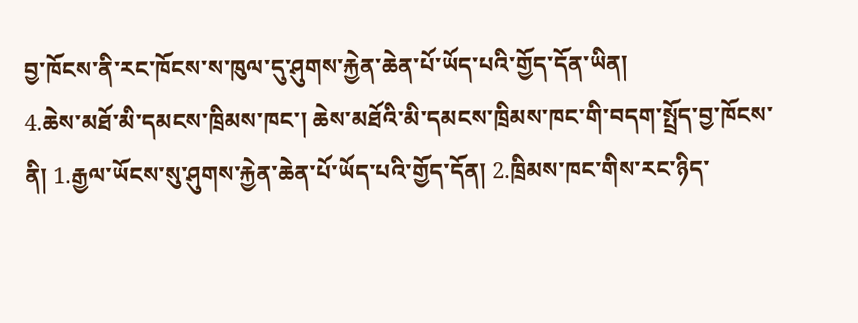བྱ་ཁོངས་ནི་རང་ཁོངས་ས་ཁུལ་དུ་ཤུགས་རྐྱེན་ཆེན་པོ་ཡོད་པའི་གྱོད་དོན་ཡིན།
4.ཆེས་མཐོ་མི་དམངས་ཁྲིམས་ཁང་། ཆེས་མཐོའི་མི་དམངས་ཁྲིམས་ཁང་གི་བདག་སྤྲོད་བྱ་ཁོངས་ནི། 1.རྒྱལ་ཡོངས་སུ་ཤུགས་རྐྱེན་ཆེན་པོ་ཡོད་པའི་གྱོད་དོན། 2.ཁྲིམས་ཁང་གིས་རང་ཉིད་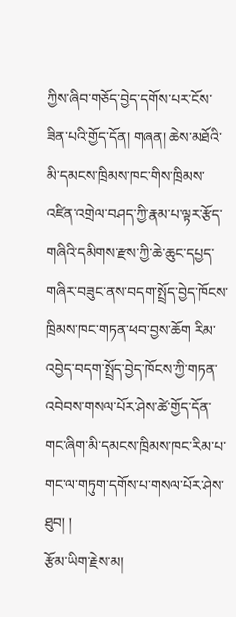ཀྱིས་ཞིབ་གཅོད་བྱེད་དགོས་པར་ངོས་ཟིན་པའི་གྱོད་དོན། གཞན། ཆེས་མཐོའི་མི་དམངས་ཁྲིམས་ཁང་གིས་ཁྲིམས་འཛིན་འགྲེལ་བཤད་ཀྱི་རྣམ་པ་ལྟར་རྩོད་གཞིའི་དམིགས་རྫས་ཀྱི་ཆེ་ཆུང་དཔྱད་གཞིར་བཟུང་ནས་བདག་སྤྲོད་བྱེད་ཁོངས་ཁྲིམས་ཁང་གཏན་ཕབ་བྱས་ཆོག རིམ་འབྱེད་བདག་སྤྲོད་བྱེད་ཁོངས་ཀྱི་གཏན་འབེབས་གསལ་པོར་ཤེས་ཚེ་གྱོད་དོན་གང་ཞིག་མི་དམངས་ཁྲིམས་ཁང་རིམ་པ་གང་ལ་གཏུག་དགོས་པ་གསལ་པོར་ཤེས་ཐུབ། །
རྩོམ་ཡིག་རྗེས་མ།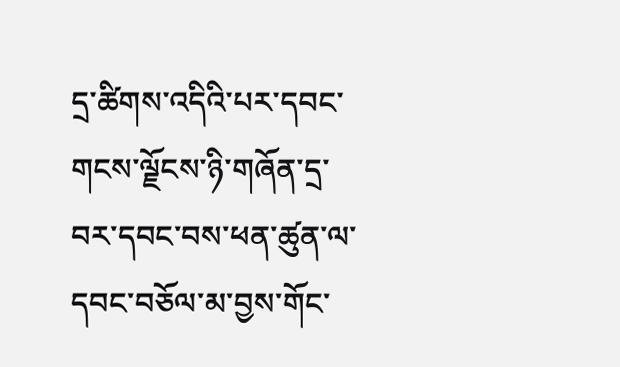དྲ་ཚིགས་འདིའི་པར་དབང་གངས་ལྗོངས་ཉི་གཞོན་དྲ་བར་དབང་བས་ཕན་ཚུན་ལ་དབང་བཅོལ་མ་བྱས་གོང་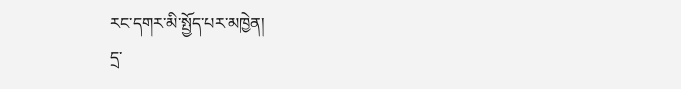རང་དགར་མི་སྤྱོད་པར་མཁྱེན།
དྲ་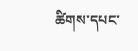ཚིགས་དཔང་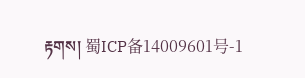རྟགས། 蜀ICP备14009601号-1